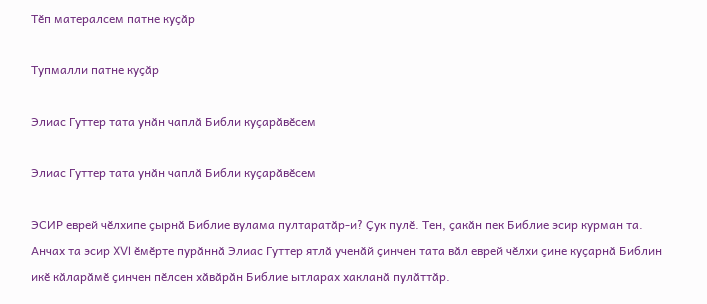Тӗп матералсем патне куҫӑр

Тупмалли патне куҫӑр

Элиас Гуттер тата унӑн чаплӑ Библи куҫарӑвӗсем

Элиас Гуттер тата унӑн чаплӑ Библи куҫарӑвӗсем

ЭСИР еврей чӗлхипе ҫырнӑ Библие вулама пултаратӑр-и? Ҫук пулӗ. Тен, ҫакӑн пек Библие эсир курман та. Анчах та эсир XVI ӗмӗрте пурӑннӑ Элиас Гуттер ятлӑ ученӑй ҫинчен тата вӑл еврей чӗлхи ҫине куҫарнӑ Библин икӗ кӑларӑмӗ ҫинчен пӗлсен хӑвӑрӑн Библие ытларах хакланӑ пулӑттӑр.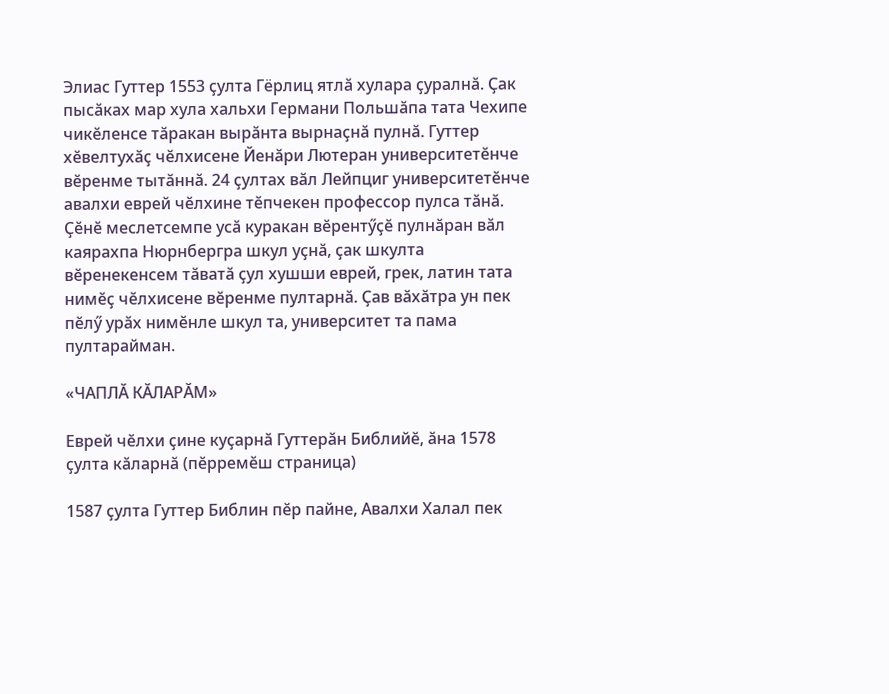Элиас Гуттер 1553 ҫулта Гёрлиц ятлӑ хулара ҫуралнӑ. Ҫак пысӑках мар хула хальхи Германи Польшӑпа тата Чехипе чикӗленсе тӑракан вырӑнта вырнаҫнӑ пулнӑ. Гуттер хӗвелтухӑҫ чӗлхисене Йенӑри Лютеран университетӗнче вӗренме тытӑннӑ. 24 ҫултах вӑл Лейпциг университетӗнче авалхи еврей чӗлхине тӗпчекен профессор пулса тӑнӑ. Ҫӗнӗ меслетсемпе усӑ куракан вӗрентӳҫӗ пулнӑран вӑл каярахпа Нюрнбергра шкул уҫнӑ, ҫак шкулта вӗренекенсем тӑватӑ ҫул хушши еврей, грек, латин тата нимӗҫ чӗлхисене вӗренме пултарнӑ. Ҫав вӑхӑтра ун пек пӗлӳ урӑх нимӗнле шкул та, университет та пама пултарайман.

«ЧАПЛӐ КӐЛАРӐМ»

Еврей чӗлхи ҫине куҫарнӑ Гуттерӑн Библийӗ, ӑна 1578 ҫулта кӑларнӑ (пӗрремӗш страница)

1587 ҫулта Гуттер Библин пӗр пайне, Авалхи Халал пек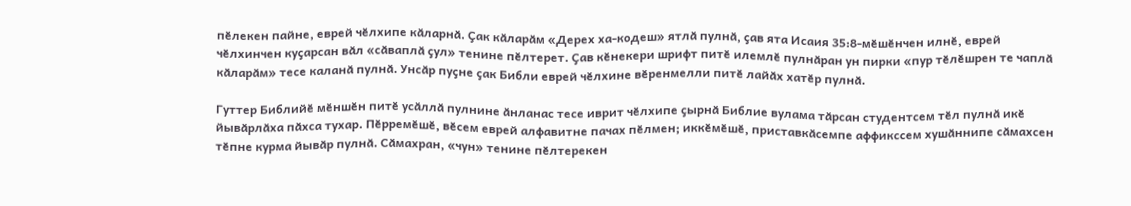пӗлекен пайне, еврей чӗлхипе кӑларнӑ. Ҫак кӑларӑм «Дерех ха-кодеш» ятлӑ пулнӑ, ҫав ята Исаия 35:8-мӗшӗнчен илнӗ, еврей чӗлхинчен куҫарсан вӑл «сӑваплӑ ҫул» тенине пӗлтерет. Ҫав кӗнекери шрифт питӗ илемлӗ пулнӑран ун пирки «пур тӗлӗшрен те чаплӑ кӑларӑм» тесе каланӑ пулнӑ. Унсӑр пуҫне ҫак Библи еврей чӗлхине вӗренмелли питӗ лайӑх хатӗр пулнӑ.

Гуттер Библийӗ мӗншӗн питӗ усӑллӑ пулнине ӑнланас тесе иврит чӗлхипе ҫырнӑ Библие вулама тӑрсан студентсем тӗл пулнӑ икӗ йывӑрлӑха пӑхса тухар. Пӗрремӗшӗ, вӗсем еврей алфавитне пачах пӗлмен; иккӗмӗшӗ, приставкӑсемпе аффикссем хушӑннипе сӑмахсен тӗпне курма йывӑр пулнӑ. Сӑмахран, «чун» тенине пӗлтерекен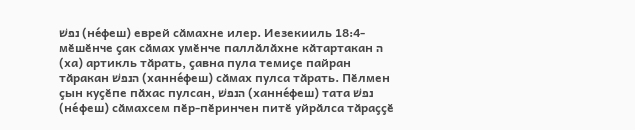נפשׁ (не́феш) еврей сӑмахне илер. Иезекииль 18:4-мӗшӗнче ҫак сӑмах умӗнче паллӑлӑхне кӑтартакан ה (ха) артикль тӑрать, ҫавна пула темиҫе пайран тӑракан הנפשׁ (ханне́феш) сӑмах пулса тӑрать. Пӗлмен ҫын куҫӗпе пӑхас пулсан, הנפשׁ (ханне́феш) тата נפשׁ (не́феш) сӑмахсем пӗр-пӗринчен питӗ уйрӑлса тӑраҫҫӗ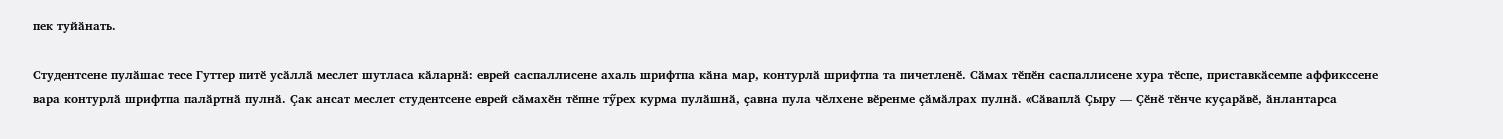пек туйӑнать.

Студентсене пулӑшас тесе Гуттер питӗ усӑллӑ меслет шутласа кӑларнӑ: еврей саспаллисене ахаль шрифтпа кӑна мар, контурлӑ шрифтпа та пичетленӗ. Сӑмах тӗпӗн саспаллисене хура тӗспе, приставкӑсемпе аффикссене вара контурлӑ шрифтпа палӑртнӑ пулнӑ. Ҫак ансат меслет студентсене еврей сӑмахӗн тӗпне тӳрех курма пулӑшнӑ, ҫавна пула чӗлхене вӗренме ҫӑмӑлрах пулнӑ. «Сӑваплӑ Ҫыру — Ҫӗнӗ тӗнче куҫарӑвӗ, ӑнлантарса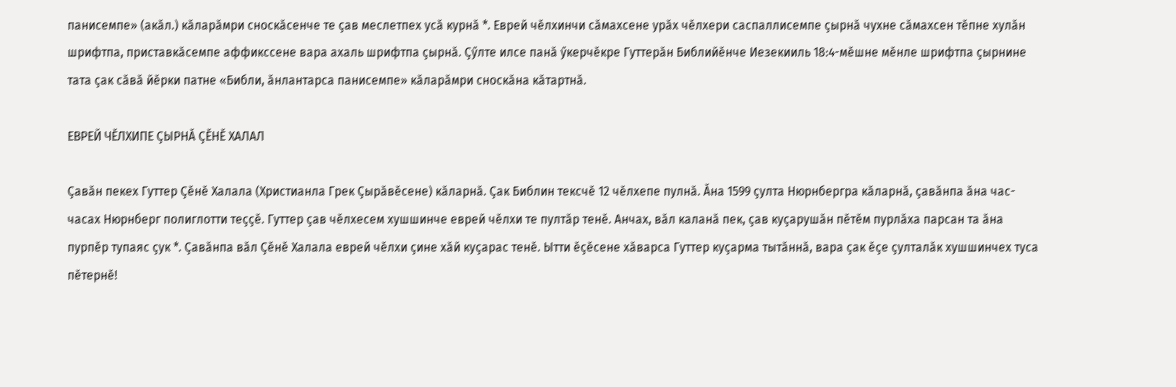панисемпе» (акӑл.) кӑларӑмри сноскӑсенче те ҫав меслетпех усӑ курнӑ *. Еврей чӗлхинчи сӑмахсене урӑх чӗлхери саспаллисемпе ҫырнӑ чухне сӑмахсен тӗпне хулӑн шрифтпа, приставкӑсемпе аффикссене вара ахаль шрифтпа ҫырнӑ. Ҫӳлте илсе панӑ ӳкерчӗкре Гуттерӑн Библийӗнче Иезекииль 18:4-мӗшне мӗнле шрифтпа ҫырнине тата ҫак сӑвӑ йӗрки патне «Библи, ӑнлантарса панисемпе» кӑларӑмри сноскӑна кӑтартнӑ.

ЕВРЕЙ ЧӖЛХИПЕ ҪЫРНӐ ҪӖНӖ ХАЛАЛ

Ҫавӑн пекех Гуттер Ҫӗнӗ Халала (Христианла Грек Ҫырӑвӗсене) кӑларнӑ. Ҫак Библин тексчӗ 12 чӗлхепе пулнӑ. Ӑна 1599 ҫулта Нюрнбергра кӑларнӑ, ҫавӑнпа ӑна час-часах Нюрнберг полиглотти теҫҫӗ. Гуттер ҫав чӗлхесем хушшинче еврей чӗлхи те пултӑр тенӗ. Анчах, вӑл каланӑ пек, ҫав куҫарушӑн пӗтӗм пурлӑха парсан та ӑна пурпӗр тупаяс ҫук *. Ҫавӑнпа вӑл Ҫӗнӗ Халала еврей чӗлхи ҫине хӑй куҫарас тенӗ. Ытти ӗҫӗсене хӑварса Гуттер куҫарма тытӑннӑ, вара ҫак ӗҫе ҫулталӑк хушшинчех туса пӗтернӗ!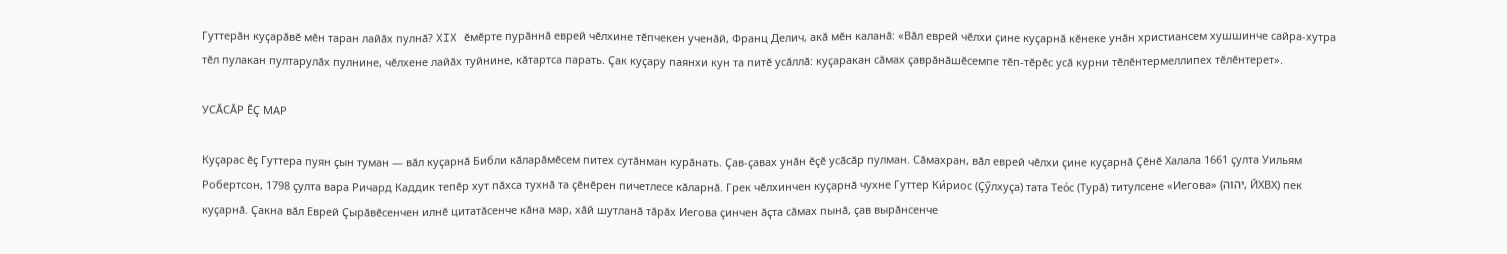Гуттерӑн куҫарӑвӗ мӗн таран лайӑх пулнӑ? XIX ӗмӗрте пурӑннӑ еврей чӗлхине тӗпчекен ученӑй, Франц Делич, акӑ мӗн каланӑ: «Вӑл еврей чӗлхи ҫине куҫарнӑ кӗнеке унӑн христиансем хушшинче сайра-хутра тӗл пулакан пултарулӑх пулнине, чӗлхене лайӑх туйнине, кӑтартса парать. Ҫак куҫару паянхи кун та питӗ усӑллӑ: куҫаракан сӑмах ҫаврӑнӑшӗсемпе тӗп-тӗрӗс усӑ курни тӗлӗнтермеллипех тӗлӗнтерет».

УСӐСӐР ӖҪ МАР

Куҫарас ӗҫ Гуттера пуян ҫын туман — вӑл куҫарнӑ Библи кӑларӑмӗсем питех сутӑнман курӑнать. Ҫав-ҫавах унӑн ӗҫӗ усӑсӑр пулман. Сӑмахран, вӑл еврей чӗлхи ҫине куҫарнӑ Ҫӗнӗ Халала 1661 ҫулта Уильям Робертсон, 1798 ҫулта вара Ричард Каддик тепӗр хут пӑхса тухнӑ та ҫӗнӗрен пичетлесе кӑларнӑ. Грек чӗлхинчен куҫарнӑ чухне Гуттер Ки́риос (Ҫӳлхуҫа) тата Тео́с (Турӑ) титулсене «Иегова» (יהוה, ЙХВХ) пек куҫарнӑ. Ҫакна вӑл Еврей Ҫырӑвӗсенчен илнӗ цитатӑсенче кӑна мар, хӑй шутланӑ тӑрӑх Иегова ҫинчен ӑҫта сӑмах пынӑ, ҫав вырӑнсенче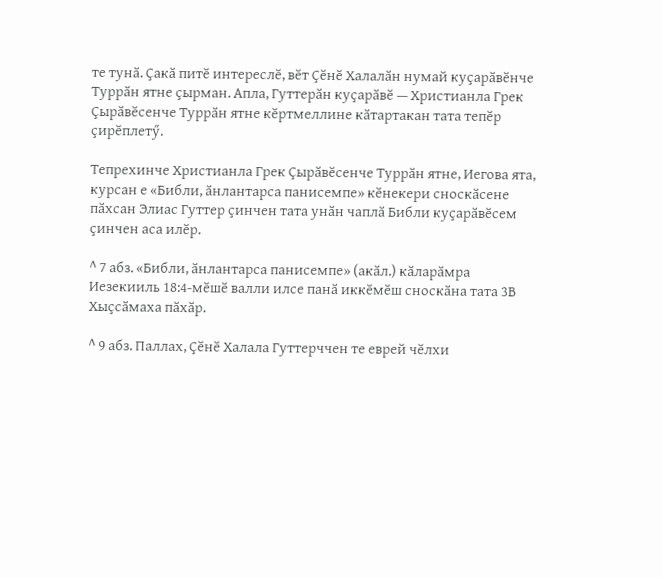те тунӑ. Ҫакӑ питӗ интереслӗ, вӗт Ҫӗнӗ Халалӑн нумай куҫарӑвӗнче Туррӑн ятне ҫырман. Апла, Гуттерӑн куҫарӑвӗ — Христианла Грек Ҫырӑвӗсенче Туррӑн ятне кӗртмеллине кӑтартакан тата тепӗр ҫирӗплетӳ.

Тепрехинче Христианла Грек Ҫырӑвӗсенче Туррӑн ятне, Иегова ята, курсан е «Библи, ӑнлантарса панисемпе» кӗнекери сноскӑсене пӑхсан Элиас Гуттер ҫинчен тата унӑн чаплӑ Библи куҫарӑвӗсем ҫинчен аса илӗр.

^ 7 абз. «Библи, ӑнлантарса панисемпе» (акӑл.) кӑларӑмра Иезекииль 18:4-мӗшӗ валли илсе панӑ иккӗмӗш сноскӑна тата 3В Хыҫсӑмаха пӑхӑр.

^ 9 абз. Паллах, Ҫӗнӗ Халала Гуттерччен те еврей чӗлхи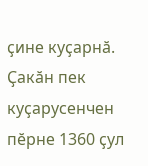ҫине куҫарнӑ. Ҫакӑн пек куҫарусенчен пӗрне 1360 ҫул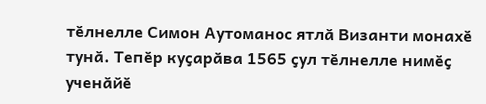тӗлнелле Симон Аутоманос ятлӑ Византи монахӗ тунӑ. Тепӗр куҫарӑва 1565 ҫул тӗлнелле нимӗҫ ученӑйӗ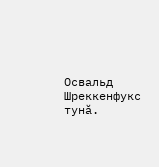Освальд Шреккенфукс тунӑ.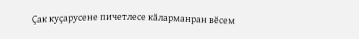Ҫак куҫарусене пичетлесе кӑларманран вӗсем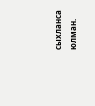сыхланса юлман.